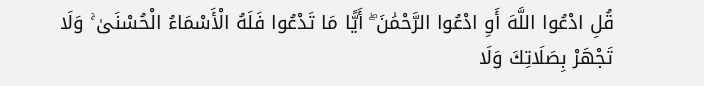قُلِ ادْعُوا اللَّهَ أَوِ ادْعُوا الرَّحْمَٰنَ ۖ أَيًّا مَا تَدْعُوا فَلَهُ الْأَسْمَاءُ الْحُسْنَىٰ ۚ وَلَا تَجْهَرْ بِصَلَاتِكَ وَلَا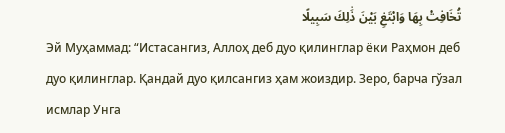تُخَافِتْ بِهَا وَابْتَغِ بَيْنَ ذَٰلِكَ سَبِيلًا
Эй Муҳаммад: “Истасангиз, Аллоҳ деб дуо қилинглар ёки Раҳмон деб дуо қилинглар. Қандай дуо қилсангиз ҳам жоиздир. Зеро, барча гўзал исмлар Унга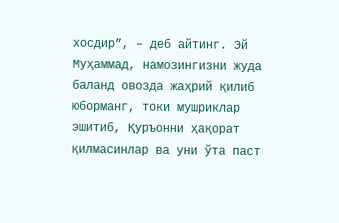хосдир”, – деб айтинг. Эй Муҳаммад, намозингизни жуда баланд овозда жаҳрий қилиб юборманг, токи мушриклар эшитиб, Қуръонни ҳақорат қилмасинлар ва уни ўта паст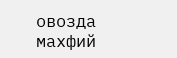овозда махфий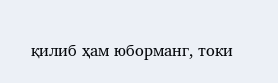қилиб ҳам юборманг, токи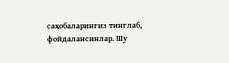саҳобаларингиз тинглаб, фойдалансинлар. Шу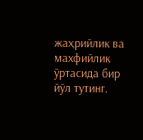жаҳрийлик ва махфийлик ўртасида бир йўл тутинг.